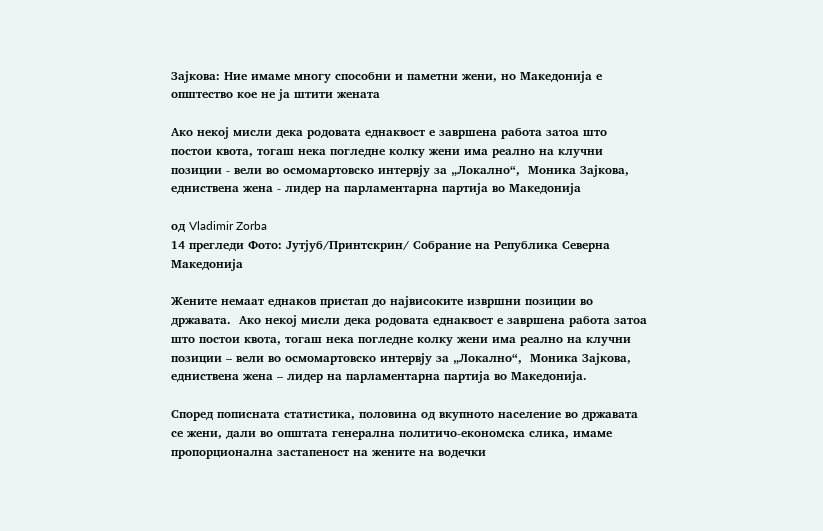Зајкова: Ние имаме многу способни и паметни жени, но Македонија е општество кое не ја штити жената

Ако некој мисли дека родовата еднаквост е завршена работа затоа што постои квота, тогаш нека погледне колку жени има реално на клучни позиции - вели во осмомартовско интервју за „Локално“,  Моника Зајкова, едниствена жена - лидер на парламентарна партија во Македонија

од Vladimir Zorba
14 прегледи Фото: Јутјуб/Принтскрин/ Собрание на Република Северна Македонија

Жените немаат еднаков пристап до највисоките извршни позиции во државата.  Ако некој мисли дека родовата еднаквост е завршена работа затоа што постои квота, тогаш нека погледне колку жени има реално на клучни позиции – вели во осмомартовско интервју за „Локално“,  Моника Зајкова, едниствена жена – лидер на парламентарна партија во Македонија.

Според пописната статистика, половина од вкупното население во државата се жени, дали во општата генерална политичо-економска слика, имаме пропорционална застапеност на жените на водечки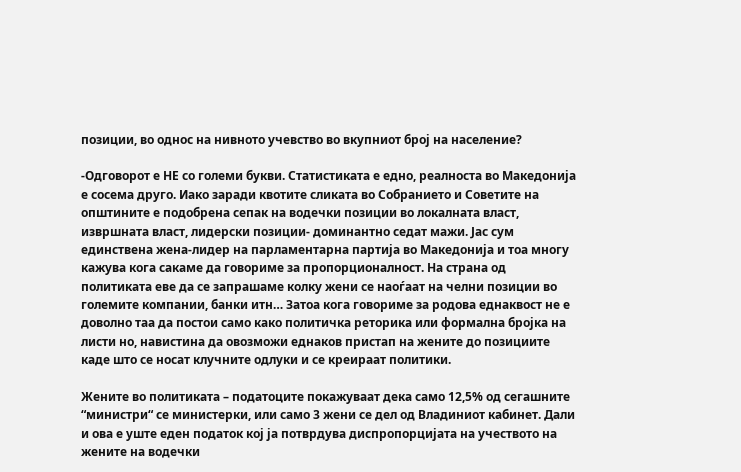позиции, во однос на нивното учевство во вкупниот број на население?

-Одговорот е НЕ со големи букви. Статистиката е едно, реалноста во Македонија е сосема друго. Иако заради квотите сликата во Собранието и Советите на општините е подобрена сепак на водечки позиции во локалната власт, извршната власт, лидерски позиции- доминантно седат мажи. Јас сум единствена жена-лидер на парламентарна партија во Македонија и тоа многу кажува кога сакаме да говориме за пропорционалност. На страна од политиката еве да се запрашаме колку жени се наоѓаат на челни позиции во големите компании, банки итн… Затоа кога говориме за родова еднаквост не е доволно таа да постои само како политичка реторика или формална бројка на листи но, навистина да овозможи еднаков пристап на жените до позициите каде што се носат клучните одлуки и се креираат политики.

Жените во политиката – податоците покажуваат дека само 12,5% од сегашните “министри“ се министерки, или само 3 жени се дел од Владиниот кабинет. Дали и ова е уште еден податок кој ја потврдува диспропорцијата на учеството на жените на водечки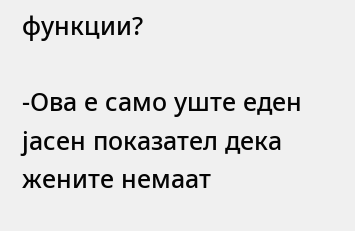функции?

-Ова е само уште еден јасен показател дека жените немаат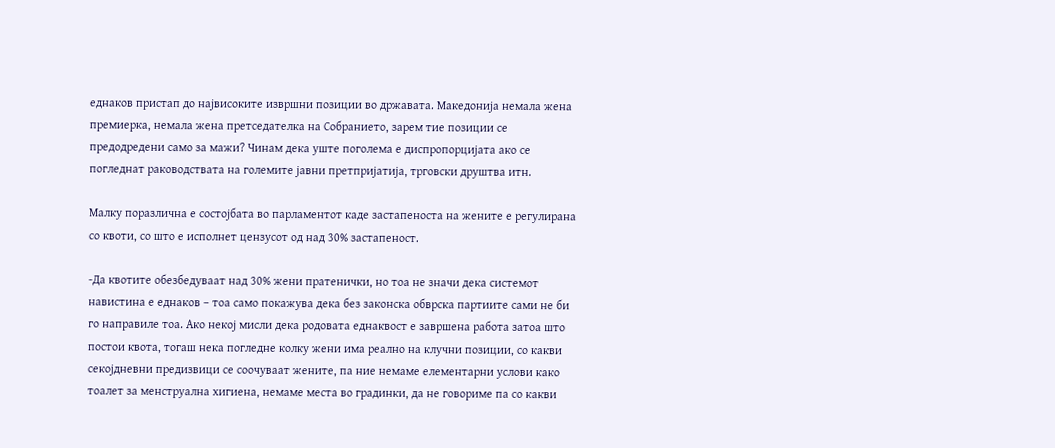еднаков пристап до највисоките извршни позиции во државата. Македонија немала жена премиерка, немала жена претседателка на Собранието, зарем тие позиции се предодредени само за мажи? Чинам дека уште поголема е диспропорцијата ако се погледнат раководствата на големите јавни претпријатија, трговски друштва итн.

Малку поразлична е состојбата во парламентот каде застапеноста на жените е регулирана со квоти, со што е исполнет цензусот од над 30% застапеност.

-Да квотите обезбедуваат над 30% жени пратенички, но тоа не значи дека системот навистина е еднаков – тоа само покажува дека без законска обврска партиите сами не би го направиле тоа. Ако некој мисли дека родовата еднаквост е завршена работа затоа што постои квота, тогаш нека погледне колку жени има реално на клучни позиции, со какви секојдневни предизвици се соочуваат жените, па ние немаме елементарни услови како тоалет за менструална хигиена, немаме места во градинки, да не говориме па со какви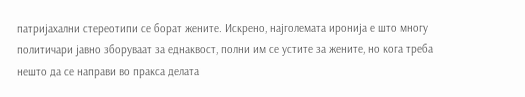патријахални стереотипи се борат жените. Искрено, најголемата иронија е што многу политичари јавно зборуваат за еднаквост, полни им се устите за жените, но кога треба нешто да се направи во пракса делата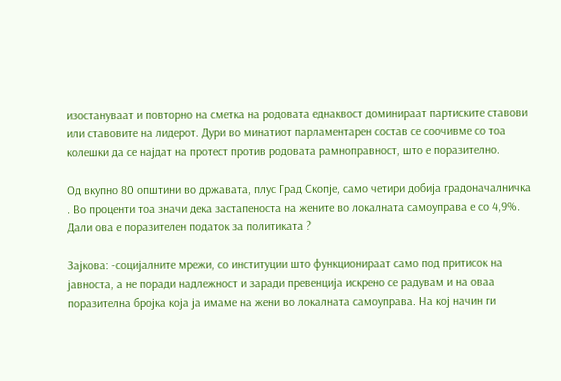изостануваат и повторно на сметка на родовата еднаквост доминираат партиските ставови или ставовите на лидерот. Дури во минатиот парламентарен состав се соочивме со тоа колешки да се најдат на протест против родовата рамноправност, што е поразително.

Од вкупно 80 општини во државата, плус Град Скопје, само четири добија градоначалничка . Во проценти тоа значи дека застапеноста на жените во локалната самоуправа е со 4,9%. Дали ова е поразителен податок за политиката ?

Зајкова: -социјалните мрежи, со институции што функционираат само под притисок на јавноста, а не поради надлежност и заради превенција искрено се радувам и на оваа поразителна бројка која ја имаме на жени во локалната самоуправа. На кој начин ги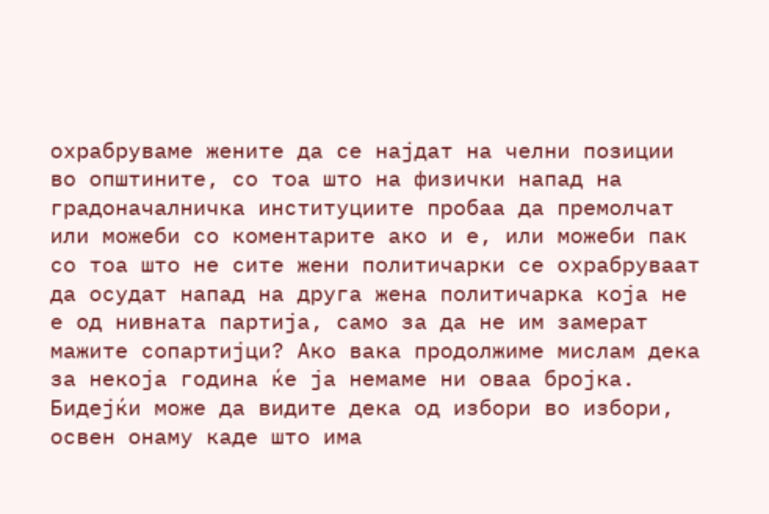охрабруваме жените да се најдат на челни позиции во општините, со тоа што на физички напад на градоначалничка институциите пробаа да премолчат или можеби со коментарите ако и е, или можеби пак со тоа што не сите жени политичарки се охрабруваат да осудат напад на друга жена политичарка која не е од нивната партија, само за да не им замерат мажите сопартијци? Ако вака продолжиме мислам дека за некоја година ќе ја немаме ни оваа бројка. Бидејќи може да видите дека од избори во избори, освен онаму каде што има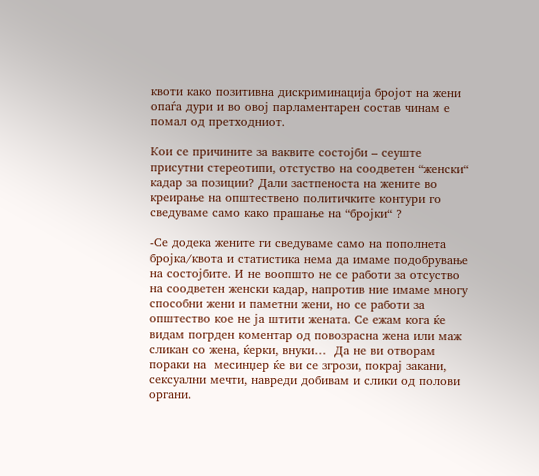квоти како позитивна дискриминација бројот на жени опаѓа дури и во овој парламентарен состав чинам е помал од претходниот.

Кои се причините за ваквите состојби – сеуште присутни стереотипи, отстуство на соодветен “женски“ кадар за позиции? Дали застпеноста на жените во креирање на општествено политичките контури го сведуваме само како прашање на “бројки“ ?

-Се додека жените ги сведуваме само на пополнета бројка/квота и статистика нема да имаме подобрување на состојбите. И не воопшто не се работи за отсуство на соодветен женски кадар, напротив ние имаме многу способни жени и паметни жени, но се работи за општество кое не ја штити жената. Се ежам кога ќе видам погрден коментар од повозрасна жена или маж сликан со жена, ќерки, внуки…  Да не ви отворам пораки на  месинџер ќе ви се згрози, покрај закани, сексуални мечти, навреди добивам и слики од полови органи.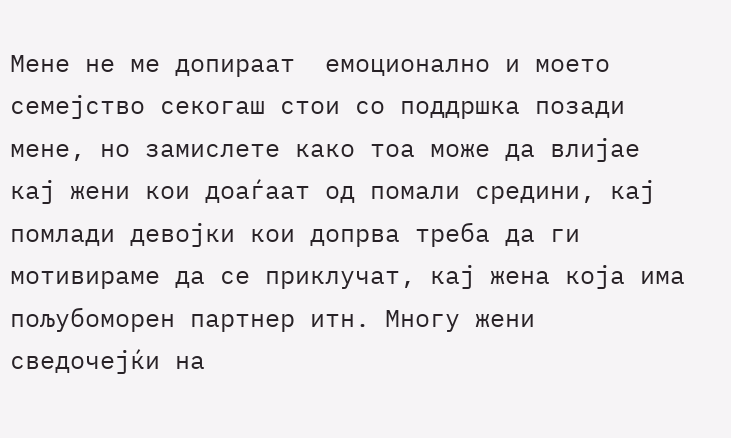Мене не ме допираат  емоционално и моето семејство секогаш стои со поддршка позади мене, но замислете како тоа може да влијае кај жени кои доаѓаат од помали средини, кај помлади девојки кои допрва треба да ги мотивираме да се приклучат, кај жена која има пољубоморен партнер итн. Многу жени сведочејќи на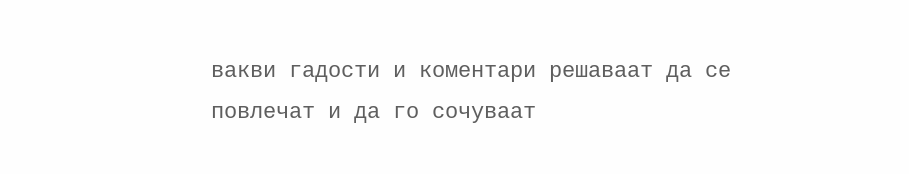вакви гадости и коментари решаваат да се повлечат и да го сочуваат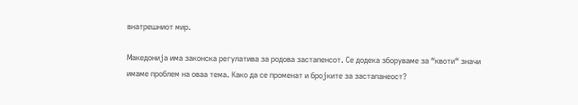внатрешниот мир.

Македонија има законска регулатива за родова застапенсот. Се додека зборуваме за “квоти“ значи имаме проблем на оваа тема. Како да се променат и бројките за застапанеост?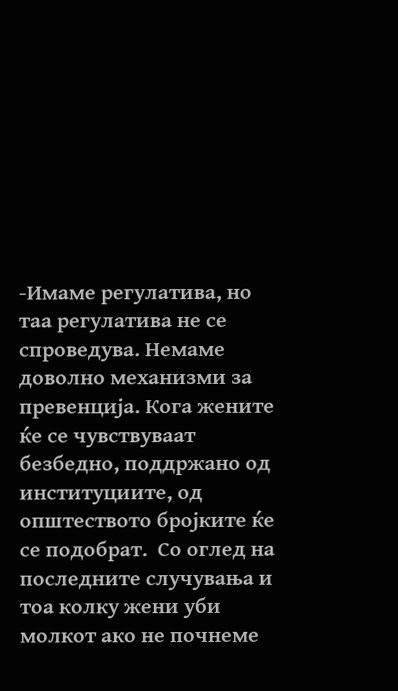-Имаме регулатива, но таа регулатива не се спроведува. Немаме доволно механизми за превенција. Кога жените ќе се чувствуваат безбедно, поддржано од институциите, од општеството бројките ќе се подобрат.  Со оглед на последните случувања и тоа колку жени уби молкот ако не почнеме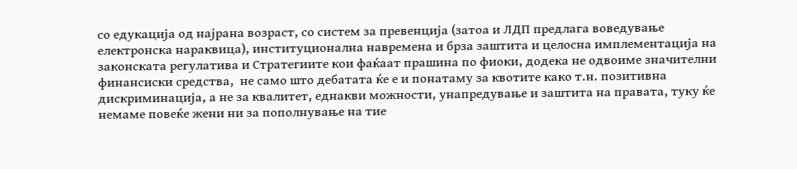со едукација од најрана возраст, со систем за превенција (затоа и ЛДП предлага воведување електронска нараквица), институционална навремена и брза заштита и целосна имплементација на законската регулатива и Стратегиите кои фаќаат прашина по фиоки, додека не одвоиме значителни финансиски средства,  не само што дебатата ќе е и понатаму за квотите како т.н. позитивна дискриминација, а не за квалитет, еднакви можности, унапредување и заштита на правата, туку ќе немаме повеќе жени ни за пополнување на тие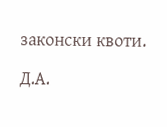законски квоти.

Д.А.